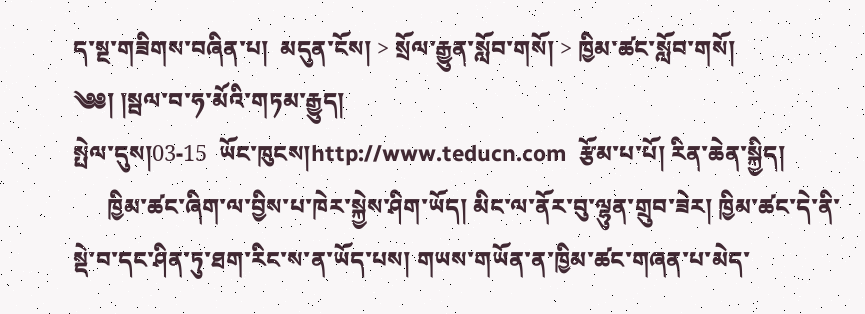ད་སྔ་གཟིགས་བཞིན་པ།  མདུན་ངོས། > སྲོལ་རྒྱུན་སློབ་གསོ། > ཁྱིམ་ཚང་སློབ་གསོ།
༄༅། །སྦལ་བ་ཧ་མོའི་གཏམ་རྒྱུད།
སྤེལ་དུས།03-15  ཡོང་ཁུངས།http://www.teducn.com  རྩོམ་པ་པོ། རིན་ཆེན་སྐྱིད།
      ཁྱིམ་ཚང་ཞིག་ལ་བྱིས་པ་ཁེར་སྐྱེས་ཤིག་ཡོད། མིང་ལ་ནོར་བུ་ལྷུན་གྲུབ་ཟེར། ཁྱིམ་ཚང་དེ་ནི་སྡེ་བ་དང་ཤིན་ཏུ་ཐག་རིང་ས་ན་ཡོད་པས། གཡས་གཡོན་ན་ཁྱིམ་ཚང་གཞན་པ་མེད་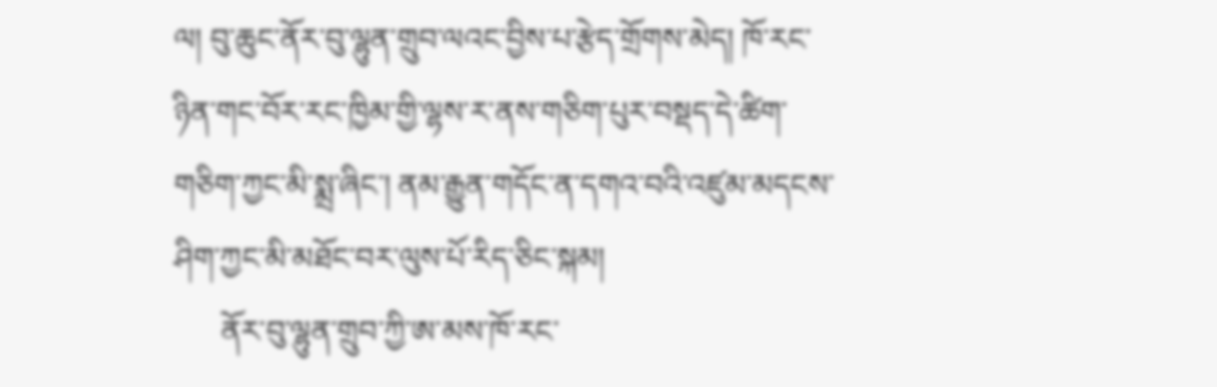ལ། བུ་ཆུང་ནོར་བུ་ལྷུན་གྲུབ་ལའང་བྱིས་པ་རྩེད་གྲོགས་མེད། ཁོ་རང་ཉིན་གང་བོར་རང་ཁྱིམ་གྱི་ལྷས་ར་ནས་གཅིག་པུར་བསྡད་དེ་ཚིག་གཅིག་ཀྱང་མི་སྨྲ་ཞིང་། ནམ་རྒྱུན་གདོང་ན་དགའ་བའི་འཛུམ་མདངས་ཤིག་ཀྱང་མི་མཐོང་བར་ལུས་པོ་རིད་ཅིང་སྐམ།
      ནོར་བུ་ལྷུན་གྲུབ་ཀྱི་ཨ་མས་ཁོ་རང་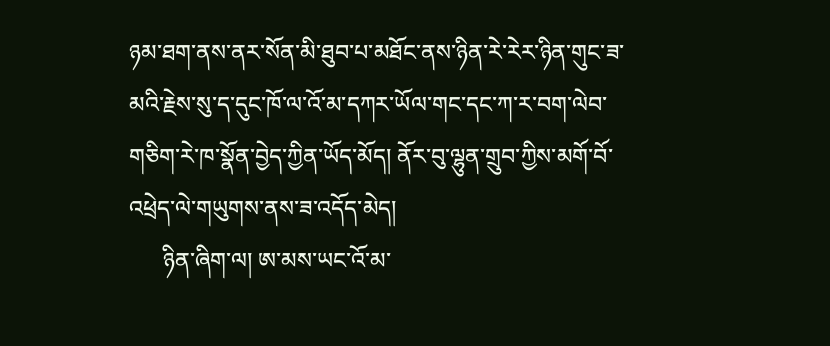ཉམ་ཐག་ནས་ནར་སོན་མི་ཐུབ་པ་མཐོང་ནས་ཉིན་རེ་རེར་ཉིན་གུང་ཟ་མའི་རྗེས་སུ་ད་དུང་ཁོ་ལ་འོ་མ་དཀར་ཡོལ་གང་དང་ཀ་ར་བག་ལེབ་གཅིག་རེ་ཁ་སྣོན་བྱེད་ཀྱིན་ཡོད་མོད། ནོར་བུ་ལྷུན་གྲུབ་ཀྱིས་མགོ་བོ་འཕྲེད་ལེ་གཡུགས་ནས་ཟ་འདོད་མེད།
      ཉིན་ཞིག་ལ། ཨ་མས་ཡང་འོ་མ་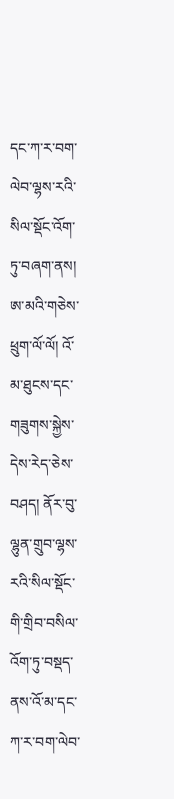དང་ཀ་ར་བག་ལེབ་ལྷས་རའི་སིལ་སྡོང་འོག་ཏུ་བཞག་ནས། ཨ་མའི་གཅེས་ཕྲུག་ལོ་ལོ། འོ་མ་ཐུངས་དང་གཟུགས་སྐྱེས་དེས་རེད་ཅེས་བཤད། ནོར་བུ་ལྷུན་གྲུབ་ལྷས་རའི་སིལ་སྡོང་གི་གྲིབ་བསིལ་འོག་ཏུ་བསྡད་ནས་འོ་མ་དང་ཀ་ར་བག་ལེབ་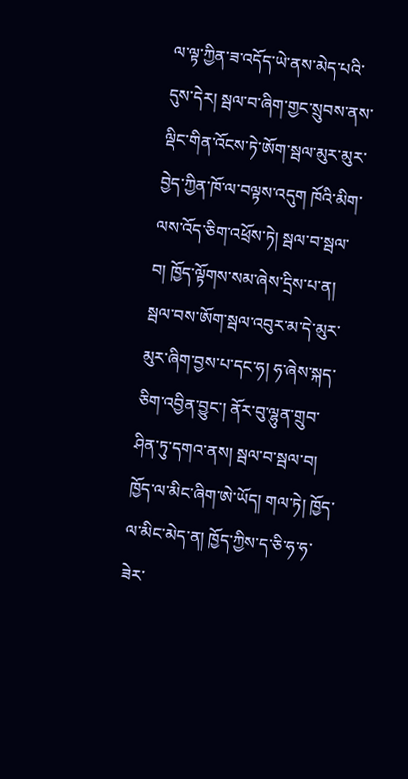ལ་ལྟ་ཀྱིན་ཟ་འདོད་ཡེ་ནས་མེད་པའི་དུས་དེར། སྦལ་བ་ཞིག་གྱང་སྲུབས་ནས་ལྡིང་གིན་འོངས་ཏེ་ཨོག་སྦལ་མུར་མུར་བྱེད་ཀྱིན་ཁོ་ལ་བལྟས་འདུག ཁོའི་མིག་ལས་འོད་ཅིག་འཕྲོས་ཏེ། སྦལ་བ་སྦལ་བ། ཁྱོད་ལྟོགས་སམ་ཞེས་དྲིས་པ་ན། སྦལ་བས་ཨོག་སྦལ་འབུར་མ་དེ་མུར་མུར་ཞིག་བྱས་པ་དང་ཧ། ཧ་ཞེས་སྐད་ཅིག་འབྱིན་བྱུང་། ནོར་བུ་ལྷུན་གྲུབ་ཤིན་ཏུ་དགའ་ནས། སྦལ་བ་སྦལ་བ། ཁྱོད་ལ་མིང་ཞིག་ཨེ་ཡོད། གལ་ཏེ། ཁྱོད་ལ་མིང་མེད་ན། ཁྱོད་ཀྱིས་ད་ཅི་ཧ་ཧ་ཟེར་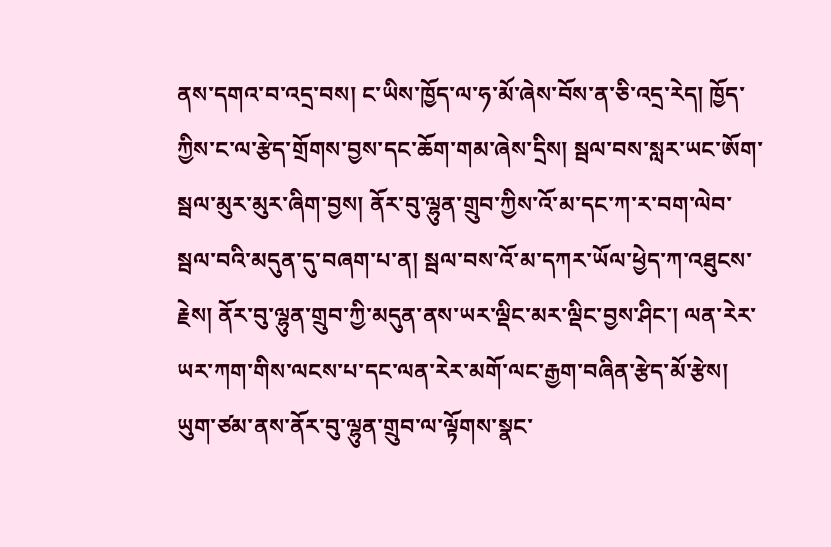ནས་དགའ་བ་འདྲ་བས། ང་ཡིས་ཁྱོད་ལ་ཧ་མོ་ཞེས་བོས་ན་ཅི་འདྲ་རེད། ཁྱོད་ཀྱིས་ང་ལ་རྩེད་གྲོགས་བྱས་དང་ཆོག་གམ་ཞེས་དྲིས། སྦལ་བས་སླར་ཡང་ཨོག་སྦལ་མུར་མུར་ཞིག་བྱས། ནོར་བུ་ལྷུན་གྲུབ་ཀྱིས་འོ་མ་དང་ཀ་ར་བག་ལེབ་སྦལ་བའི་མདུན་དུ་བཞག་པ་ན། སྦལ་བས་འོ་མ་དཀར་ཡོལ་ཕྱེད་ཀ་འཐུངས་རྗེས། ནོར་བུ་ལྷུན་གྲུབ་ཀྱི་མདུན་ནས་ཡར་ལྡིང་མར་ལྡིང་བྱས་ཤིང་། ལན་རེར་ཡར་ཀག་གིས་ལངས་པ་དང་ལན་རེར་མགོ་ལང་རྒྱག་བཞིན་རྩེད་མོ་རྩེས། ཡུག་ཙམ་ནས་ནོར་བུ་ལྷུན་གྲུབ་ལ་ལྟོགས་སྣང་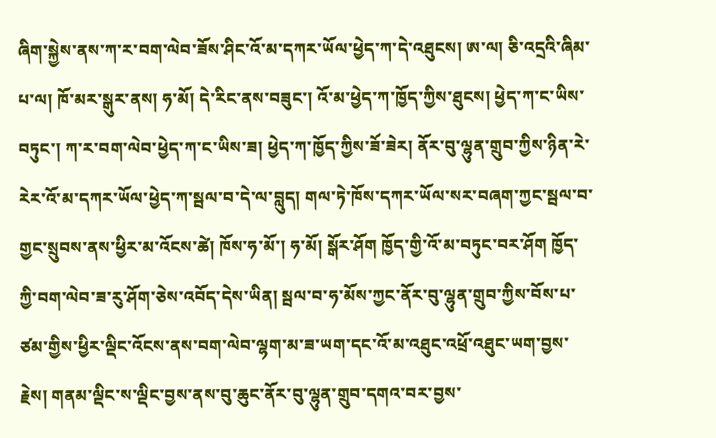ཞིག་སྐྱེས་ནས་ཀ་ར་བག་ལེབ་ཟོས་ཤིང་འོ་མ་དཀར་ཡོལ་ཕྱེད་ཀ་དེ་འཐུངས། ཨ་ལ། ཅི་འདྲའི་ཞིམ་པ་ལ། ཁོ་མར་སྒུར་ནས། ཧ་མོ། དེ་རིང་ནས་བཟུང་། འོ་མ་ཕྱེད་ཀ་ཁྱོད་ཀྱིས་ཐུངས། ཕྱེད་ཀ་ང་ཡིས་བཏུང་། ཀ་ར་བག་ལེབ་ཕྱེད་ཀ་ང་ཡིས་ཟ། ཕྱེད་ཀ་ཁྱོད་ཀྱིས་ཟོ་ཟེར། ནོར་བུ་ལྷུན་གྲུབ་ཀྱིས་ཉིན་རེ་རེར་འོ་མ་དཀར་ཡོལ་ཕྱེད་ཀ་སྦལ་བ་དེ་ལ་བླུད། གལ་ཏེ་ཁོས་དཀར་ཡོལ་སར་བཞག་ཀྱང་སྦལ་བ་གྱང་སྲུབས་ནས་ཕྱིར་མ་འོངས་ཚེ། ཁོས་ཧ་མོ་། ཧ་མོ། སྒོར་ཤོག ཁྱོད་གྱི་འོ་མ་བཏུང་བར་ཤོག ཁྱོད་ཀྱི་བག་ལེབ་ཟ་རུ་ཤོག་ཅེས་འབོད་དེས་ཡིན། སྦལ་བ་ཧ་མོས་ཀྱང་ནོར་བུ་ལྷུན་གྲུབ་ཀྱིས་བོས་པ་ཙམ་གྱིས་ཕྱིར་ལྡིང་འོངས་ནས་བག་ལེབ་ལྷག་མ་ཟ་ཡག་དང་འོ་མ་འཐུང་འཕྲོ་འཐུང་ཡག་བྱས་རྗེས། གནམ་ལྡིང་ས་ལྡིང་བྱས་ནས་བུ་ཆུང་ནོར་བུ་ལྷུན་གྲུབ་དགའ་བར་བྱས་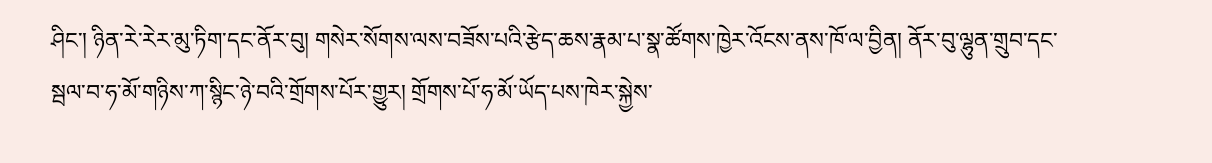ཤིང་། ཉིན་རེ་རེར་མུ་ཏིག་དང་ནོར་བུ། གསེར་སོགས་ལས་བཟོས་པའི་རྩེད་ཆས་རྣམ་པ་སྣ་ཚོགས་ཁྱེར་འོངས་ནས་ཁོ་ལ་བྱིན། ནོར་བུ་ལྷུན་གྲུབ་དང་སྦལ་བ་ཧ་མོ་གཉིས་ཀ་སྙིང་ཉེ་བའི་གྲོགས་པོར་གྱུར། གྲོགས་པོ་ཧ་མོ་ཡོད་པས་ཁེར་སྐྱེས་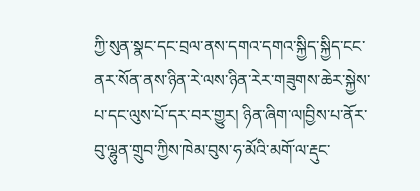ཀྱི་སུན་སྣང་དང་བྲལ་ནས་དགའ་དགའ་སྐྱིད་སྐྱིད་ངང་ནར་སོན་ནས་ཉིན་རེ་ལས་ཉིན་རེར་གཟུགས་ཆེར་སྐྱེས་པ་དང་ལུས་པོ་དར་བར་གྱུར། ཉིན་ཞིག་ལ།བྱིས་པ་ནོར་བུ་ལྷུན་གྲུབ་ཀྱིས་ཁེམ་བུས་ཧ་མོའི་མགོ་ལ་རྡུང་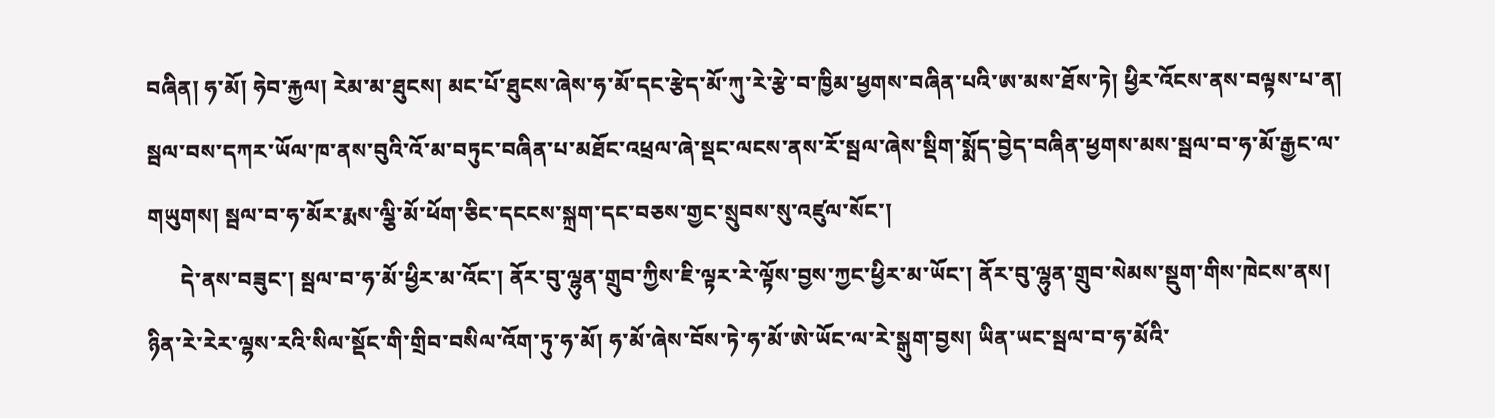བཞིན། ཧ་མོ། ཧེབ་རྐྱལ། རེམ་མ་ཐུངས། མང་པོ་ཐུངས་ཞེས་ཧ་མོ་དང་རྩེད་མོ་ཀུ་རེ་རྩེ་བ་ཁྱིམ་ཕྱགས་བཞིན་པའི་ཨ་མས་ཐོས་ཏེ། ཕྱིར་འོངས་ནས་བལྟས་པ་ན། སྦལ་བས་དཀར་ཡོལ་ཁ་ནས་བུའི་འོ་མ་བཏུང་བཞིན་པ་མཐོང་འཕྲལ་ཞེ་སྡང་ལངས་ནས་རོ་སྦལ་ཞེས་སྡིག་སྨོད་བྱེད་བཞིན་ཕྱགས་མས་སྦལ་བ་ཧ་མོ་རྒྱང་ལ་གཡུགས། སྦལ་བ་ཧ་མོར་རྨས་ལྕི་མོ་ཕོག་ཅིང་དངངས་སྐྲག་དང་བཅས་གྱང་སྲུབས་སུ་འཛུལ་སོང་།
      དེ་ནས་བཟུང་། སྦལ་བ་ཧ་མོ་ཕྱིར་མ་འོང་། ནོར་བུ་ལྷུན་གྲུབ་ཀྱིས་ཇི་ལྟར་རེ་ལྟོས་བྱས་ཀྱང་ཕྱིར་མ་ཡོང་། ནོར་བུ་ལྷུན་གྲུབ་སེམས་སྡུག་གིས་ཁེངས་ནས། ཉིན་རེ་རེར་ལྷས་རའི་སིལ་སྡོང་གི་གྲིབ་བསིལ་འོག་ཏུ་ཧ་མོ། ཧ་མོ་ཞེས་བོས་ཏེ་ཧ་མོ་ཨེ་ཡོང་ལ་རེ་སྒུག་བྱས། ཡིན་ཡང་སྦལ་བ་ཧ་མོའི་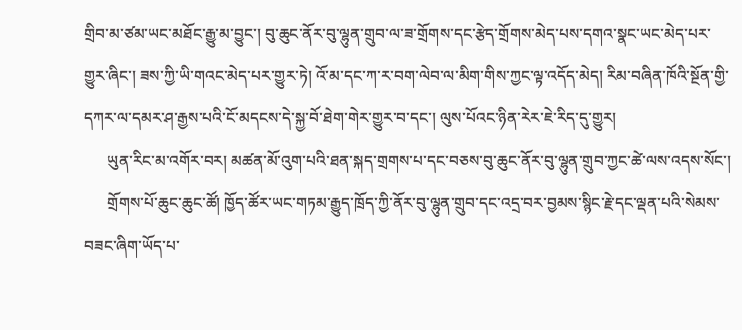གྲིབ་མ་ཙམ་ཡང་མཐོང་རྒྱུ་མ་བྱུང་། བུ་ཆུང་ནོར་བུ་ལྷུན་གྲུབ་ལ་ཟ་གྲོགས་དང་རྩེད་གྲོགས་མེད་པས་དགའ་སྣང་ཡང་མེད་པར་གྱུར་ཞིང་། ཟས་ཀྱི་ཡི་གའང་མེད་པར་གྱུར་ཏེ། འོ་མ་དང་ཀ་ར་བག་ལེབ་ལ་མིག་གིས་ཀྱང་ལྟ་འདོད་མེད། རིམ་བཞིན་ཁོའི་སྔོན་གྱི་དཀར་ལ་དམར་ཤ་རྒྱས་པའི་ངོ་མདངས་དེ་སྐྱ་བོ་ཐེག་གེར་གྱུར་བ་དང་། ལུས་པོའང་ཉིན་རེར་ཇེ་རིད་དུ་གྱུར།
      ཡུན་རིང་མ་འགོར་བར། མཚན་མོ་འུག་པའི་ཐན་སྐད་གྲགས་པ་དང་བཅས་བུ་ཆུང་ནོར་བུ་ལྷུན་གྲུབ་ཀྱང་ཚེ་ལས་འདས་སོང་།
      གྲོགས་པོ་ཆུང་ཆུང་ཚོ། ཁྱོད་ཚོར་ཡང་གཏམ་རྒྱུད་ཁྲོད་ཀྱི་ནོར་བུ་ལྷུན་གྲུབ་དང་འདྲ་བར་བྱམས་སྙིང་རྗེ་དང་ལྡན་པའི་སེམས་བཟང་ཞིག་ཡོད་པ་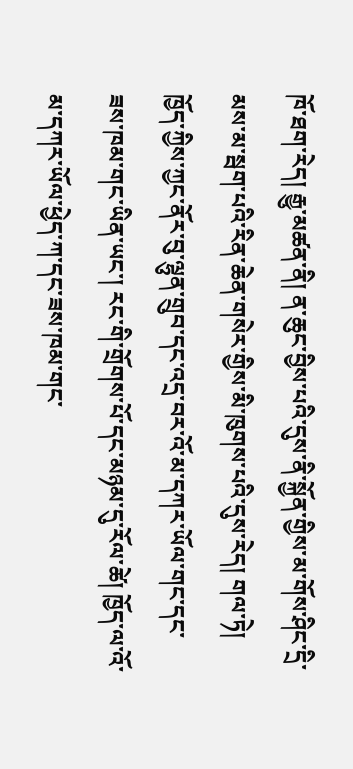ཁོ་ཐག་རེད། རྒྱུ་མཚན་ནི། ན་ཆུང་བྱིས་པའི་དུས་ནི་སྐྱོན་གྱིས་མ་གོས་ཤིང་དྲི་མས་མ་སྦག་པའི་རིན་ཆེན་གསེར་གྱིས་མི་ཁུགས་པའི་དུས་རེད། གལ་ཏེ། ཁྱོད་ཀྱིས་ཀྱང་ནོར་བུ་ལྷུན་གྲུབ་དང་འདྲ་བར་འོ་མ་དཀར་ཡོལ་གང་དང་ཟས་ཁམ་གང་ཡིན་ཡང་། རང་གི་གྲོགས་པོ་དང་མཉམ་དུ་རོལ་ཚེ། ཁྱོད་ལ་འོ་མ་དཀར་ཡོལ་ཕྱེད་ཀ་དང་ཟས་ཁམ་གང་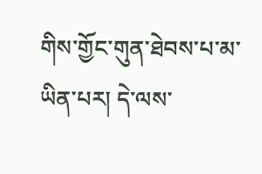གིས་གྱོང་གུན་ཐེབས་པ་མ་ཡིན་པར། དེ་ལས་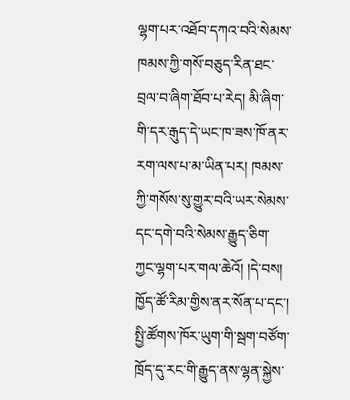ལྷག་པར་འཐོབ་དཀའ་བའི་སེམས་ཁམས་ཀྱི་གསོ་བཅུད་རིན་ཐང་བྲལ་བ་ཞིག་ཐོབ་པ་རེད། མི་ཞིག་གི་དར་རྒུད་དེ་ཡང་ཁ་ཟས་ཁོ་ནར་རག་ལས་པ་མ་ཡིན་པར། ཁམས་ཀྱི་གསོས་སུ་གྱུར་བའི་ཡར་སེམས་དང་དགེ་བའི་སེམས་རྒྱུད་ཅིག་ཀྱང་ལྷག་པར་གལ་ཆེའོ། །དེ་བས། ཁྱོད་ཚོ་རིམ་གྱིས་ནར་སོན་པ་དང་། སྤྱི་ཚོགས་ཁོར་ཡུག་གི་སྦག་བཙོག་ཁྲོད་དུ་རང་གི་རྒྱུད་ནས་ལྷན་སྐྱེས་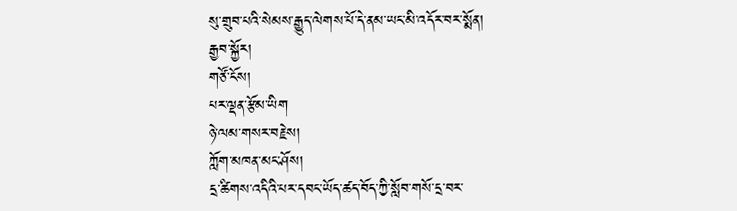སུ་གྲུབ་པའི་སེམས་རྒྱུད་ལེགས་པོ་དེ་ནམ་ཡང་མི་འདོར་བར་སྨོན།
རྒྱབ་སྐྱོར།
གཙོ་ངོས།
པར་ལྡན་རྩོམ་ཡིག
ཉེ་ལམ་གསར་བརྗེས།
ཀློག་མཁན་མང་ཤོས།
དྲ་ཚིགས་འདིའི་པར་དབང་ཡོད་ཚད་བོད་ཀྱི་སློབ་གསོ་དྲ་བར་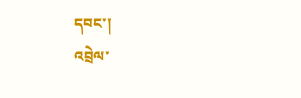དབང་།
འབྲེལ་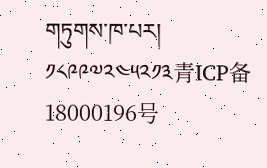གཏུགས་ཁ་པར། ༡༨༩༩༧༢༤༥༢༡༣青ICP备18000196号